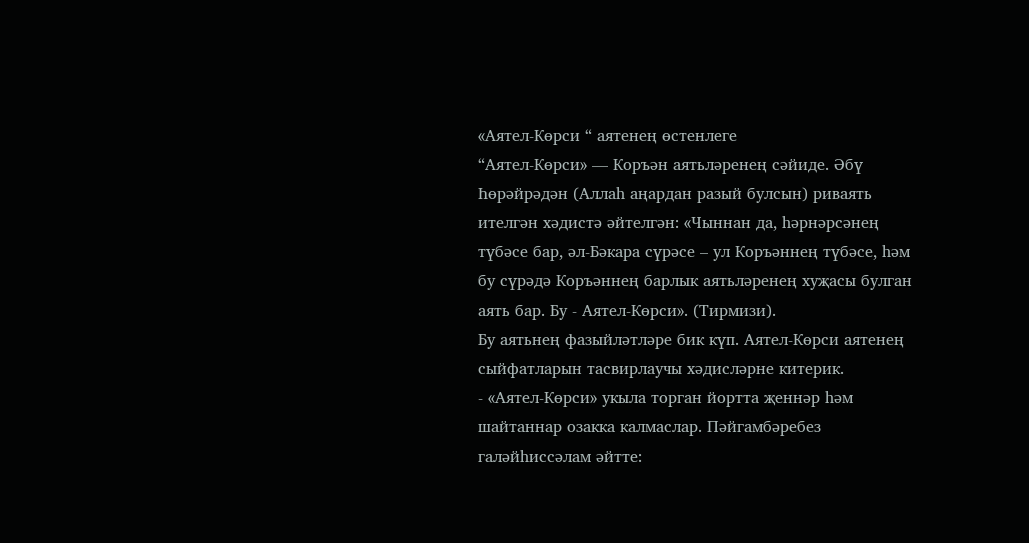«Аятел-Көрси “ аятенең өстенлеге
“Аятел-Көрси» — Коръән аятьләренең сәйиде. Әбү Һөрәйрәдән (Аллаһ аңардан разый булсын) риваять ителгән хәдистә әйтелгән: «Чыннан да, һәрнәрсәнең түбәсе бар, әл-Бәкара сүрәсе – ул Коръәннең түбәсе, һәм бу сүрәдә Коръәннең барлык аятьләренең хуҗасы булган аять бар. Бу - Аятел-Көрси». (Тирмизи).
Бу аятьнең фазыйләтләре бик күп. Аятел-Көрси аятенең сыйфатларын тасвирлаучы хәдисләрне китерик.
- «Аятел-Көрси» укыла торган йортта җеннәр һәм шайтаннар озакка калмаслар. Пәйгамбәребез галәйһиссәлам әйтте: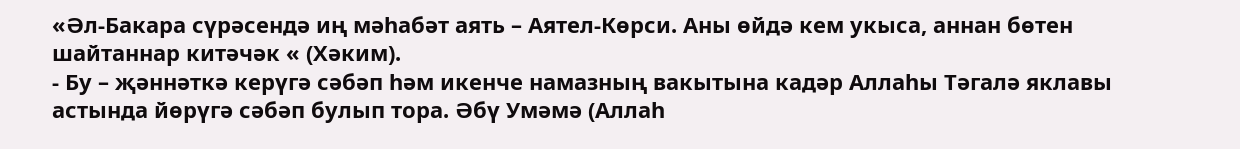«Әл-Бакара сүрәсендә иң мәһабәт аять – Аятел-Көрси. Аны өйдә кем укыса, аннан бөтен шайтаннар китәчәк « (Хәким).
- Бу – җәннәткә керүгә сәбәп һәм икенче намазның вакытына кадәр Аллаһы Тәгалә яклавы астында йөрүгә сәбәп булып тора. Әбү Умәмә (Аллаһ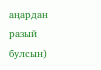аңардан разый булсын)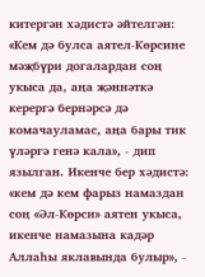китергән хәдистә әйтелгән: «Кем дә булса аятел-Көрсине мәҗбүри догалардан соң укыса да, аңа җәннәткә керергә бернәрсә дә комачауламас, аңа бары тик үләргә генә кала», - дип язылган. Икенче бер хәдистә: «кем дә кем фарыз намаздан соң «Әл-Көрси» аятен укыса, икенче намазына кадәр Аллаһы яклавында булыр», -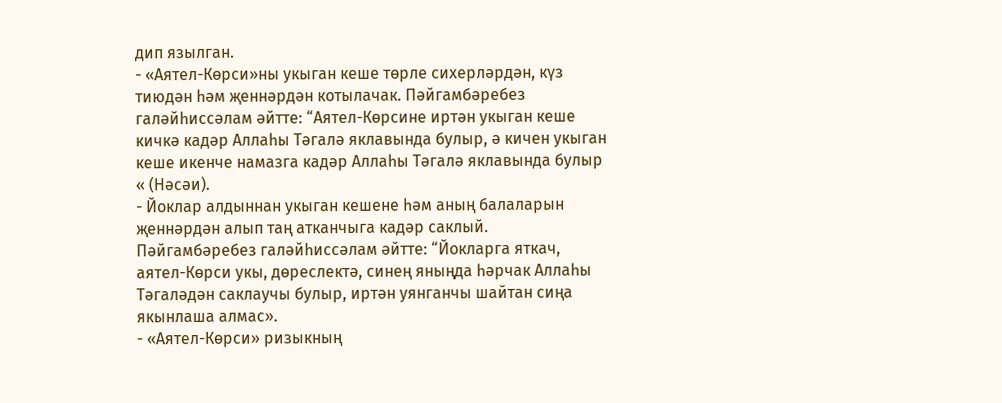дип язылган.
- «Аятел-Көрси»ны укыган кеше төрле сихерләрдән, күз тиюдән һәм җеннәрдән котылачак. Пәйгамбәребез галәйһиссәлам әйтте: “Аятел-Көрсине иртән укыган кеше кичкә кадәр Аллаһы Тәгалә яклавында булыр, ә кичен укыган кеше икенче намазга кадәр Аллаһы Тәгалә яклавында булыр « (Нәсәи).
- Йоклар алдыннан укыган кешене һәм аның балаларын җеннәрдән алып таң атканчыга кадәр саклый. Пәйгамбәребез галәйһиссәлам әйтте: “Йокларга яткач, аятел-Көрси укы, дөреслектә, синең яныңда һәрчак Аллаһы Тәгаләдән саклаучы булыр, иртән уянганчы шайтан сиңа якынлаша алмас».
- «Аятел-Көрси» ризыкның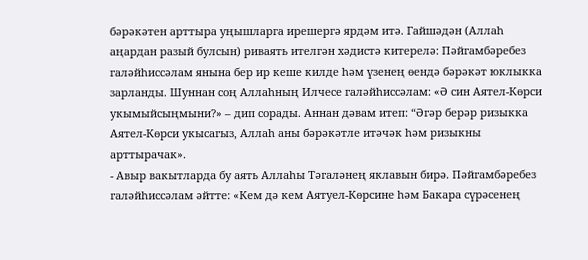бәрәкәтен арттыра уңышларга ирешергә ярдәм итә. Гайшәдән (Аллаһ аңардан разый булсын) риваять ителгән хәдистә китерелә: Пәйгамбәребез галәйһиссәлам янына бер ир кеше килде һәм үзенең өендә бәрәкәт юклыкка зарланды. Шуннан соң Аллаһның Илчесе галәйһиссәлам: «Ә син Аятел-Көрси укымыйсыңмыни?» – дип сорады. Аннан дәвам итеп: “Әгәр берәр ризыкка Аятел-Көрси укысагыз, Аллаһ аны бәрәкәтле итәчәк һәм ризыкны арттырачак».
- Авыр вакытларда бу аять Аллаһы Тәгаләнең яклавын бирә. Пәйгамбәребез галәйһиссәлам әйтте: «Кем дә кем Аятуел-Көрсине һәм Бакара сүрәсенең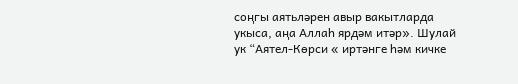соңгы аятьләрен авыр вакытларда укыса, аңа Аллаһ ярдәм итәр». Шулай ук “Аятел-Көрси « иртәнге һәм кичке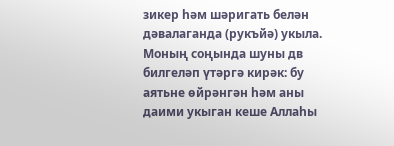зикер һәм шәригать белән дәвалаганда (рукъйә) укыла.
Моның соңында шуны дв билгеләп үтәргә кирәк: бу аятьне өйрәнгән һәм аны даими укыган кеше Аллаһы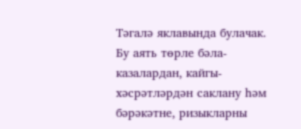Тәгалә яклавында булачак. Бу аять төрле бәла-казалардан, кайгы-хәсрәтләрдән саклану һәм бәрәкәтне, ризыкларны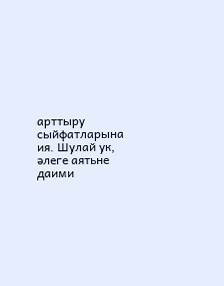арттыру сыйфатларына ия. Шулай ук, әлеге аятьне даими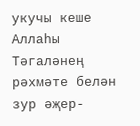укучы кеше Аллаһы Тәгаләнең рәхмәте белән зур әҗер-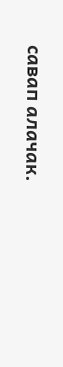савап алачак.